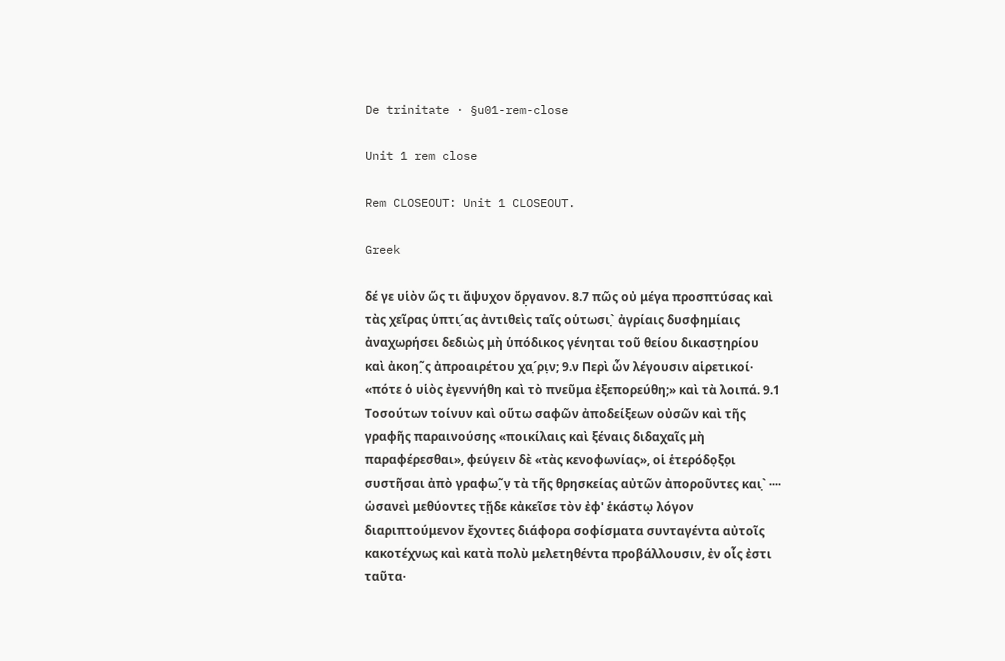De trinitate · §u01-rem-close

Unit 1 rem close

Rem CLOSEOUT: Unit 1 CLOSEOUT.

Greek

δέ γε υἱὸν ὥς τι ἄψυχον ὄρ̣γ̣ανον. 8.7 πῶς οὐ μέγα προσπτύσας καὶ τὰς χεῖρας ὑπτι´̣ας ἀντιθεὶς ταῖς οὑτωσι`̣ ἀγρίαις δυσφημίαις ἀναχωρήσει δεδιὼς μὴ ὑπόδικος γένηται τοῦ θείου δικαστ̣ηρίου καὶ ἀκοη῀̣ς ἀπροαιρέτου χα´̣ρι̣ν; 9.ν Περὶ ὧν λέγουσιν αἱρετικοί· «πότε ὁ υἱὸς ἐγεννήθη καὶ τὸ πνεῦμα ἐξεπορεύθη;» καὶ τὰ λοιπά. 9.1 Τοσούτων τοίνυν καὶ οὕτω σαφῶν ἀποδείξεων οὐσῶν καὶ τῆς γραφῆς παραινούσης «ποικίλαις καὶ ξέναις διδαχαῖς μὴ παραφέρεσθαι», φεύγειν δὲ «τὰς κενοφωνίας», οἱ ἑτερόδο̣ξο̣ι συστῆσαι ἀπὸ γραφω῀̣ν̣ τὰ τῆς θρησκείας αὐτῶν ἀποροῦντες και`̣ ···· ὡσανεὶ μεθύοντες τῇδε κἀκεῖσε τὸν ἐφ' ἑκάστῳ λόγον διαριπτούμενον ἔχοντες διάφορα σοφίσματα συνταγέντα αὐτοῖς κακοτέχνως καὶ κατὰ πολὺ μελετηθέντα προβάλλουσιν, ἐν οἷς ἐστι ταῦτα·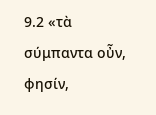9.2 «τὰ σύμπαντα οὖν, φησίν,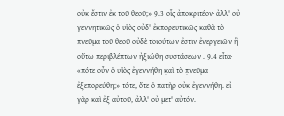οὐκ ἔστιν ἐκ τοῦ θεοῦ;» 9.3 οἷς ἀποκριτέον· ἀλλ' οὐ γεννητικῶς ὁ υἱὸς οὐδ' ἐκπορευτικῶς καθὰ τὸ πνεῦμα τοῦ θεοῦ οὐδὲ τοιούτων ἐστιν ἐνεργειῶν ἢ οὕτω περιβλέπτων ἠξιώθη συστάσεων . 9.4 εἶτα· «πότε οὖν ὁ υἱὸς ἐγεννήθη κ̣αὶ τὸ π̣νεῦμα ἐξεπορεύθη;» τότε, ὅτε ὁ πατὴρ οὐκ ἐγεννήθη. εἰ γὰρ καὶ ἐξ αὐτοῦ, ἀλλ' οὐ μετ' αὐτόν.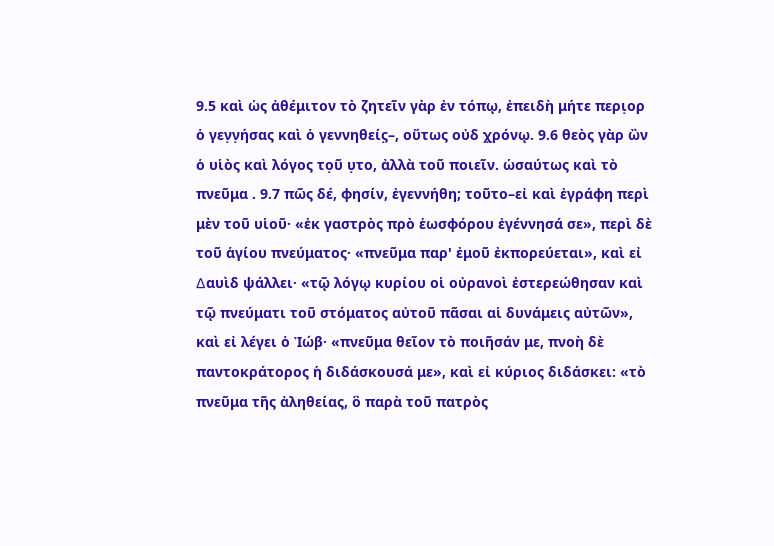9.5 καὶ ὡς ἀθέμιτον τὸ ζητεῖν γὰρ ἐν τόπῳ, ἐπειδὴ μήτε περι̣ορ ὁ γεν̣ν̣ήσας καὶ ὁ γεννηθείς̣–, οὕτως οὐδ χ̣ρόνῳ. 9.6 θεὸς γὰρ ὢν ὁ υἱὸς καὶ λόγος το̣ῦ υ̣το, ἀλλὰ τοῦ ποιεῖν. ὡσαύτως καὶ τὸ πνεῦμα . 9.7 πῶς δέ, φησίν, ἐγεννήθη; τοῦτο–εἰ καὶ ἐγράφη περὶ μὲν τοῦ υἱοῦ· «ἐκ γαστρὸς πρὸ ἑωσφόρου ἐγέννησά σε», περὶ δὲ τοῦ ἁγίου πνεύματος· «πνεῦμα παρ' ἐμοῦ ἐκπορεύεται», καὶ εἰ ∆αυὶδ ψάλλει· «τῷ λόγῳ κυρίου οἱ οὐρανοὶ ἐστερεώθησαν καὶ τῷ πνεύματι τοῦ στόματος αὐτοῦ πᾶσαι αἱ δυνάμεις αὐτῶν», καὶ εἰ λέγει ὁ Ἰώβ· «πνεῦμα θεῖον τὸ ποιῆσάν με, πνοὴ δὲ παντοκράτορος ἡ διδάσκουσά με», καὶ εἰ κύριος διδάσκει: «τὸ πνεῦμα τῆς ἀληθείας, ὃ παρὰ τοῦ πατρὸς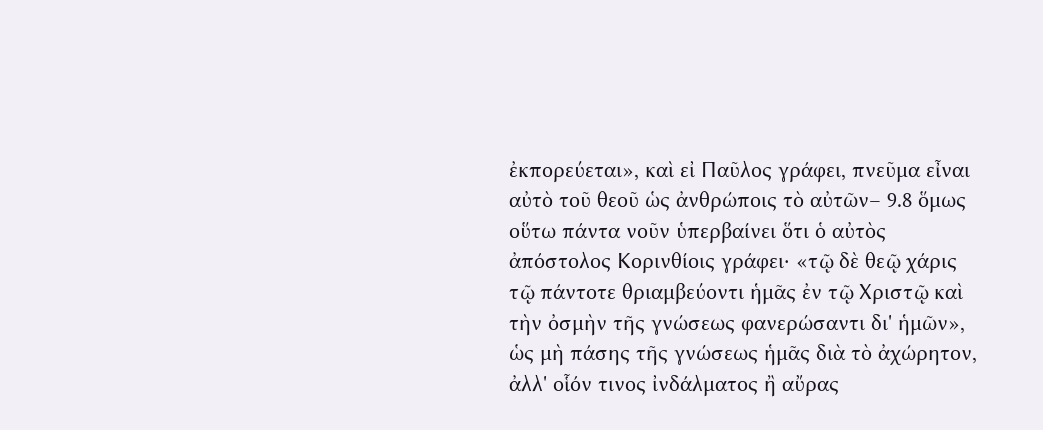ἐκπορεύεται», καὶ εἰ Παῦλος γράφει, πνεῦμα εἶναι αὐτὸ τοῦ θεοῦ ὡς ἀνθρώποις τὸ αὐτῶν– 9.8 ὅμως οὕτω πάντα νοῦν ὑπερβαίνει ὅτι ὁ αὐτὸς ἀπόστολος Κορινθίοις γράφει· «τῷ δὲ θεῷ χάρις τῷ πάντοτε θριαμβεύοντι ἡμᾶς ἐν τῷ Χριστῷ καὶ τὴν ὀσμὴν τῆς γνώσεως φανερώσαντι δι' ἡμῶν», ὡς μὴ πάσης τῆς γνώσεως ἡμᾶς διὰ τὸ ἀχώρητον, ἀλλ' οἷόν τινος ἰνδάλματος ἢ αὔρας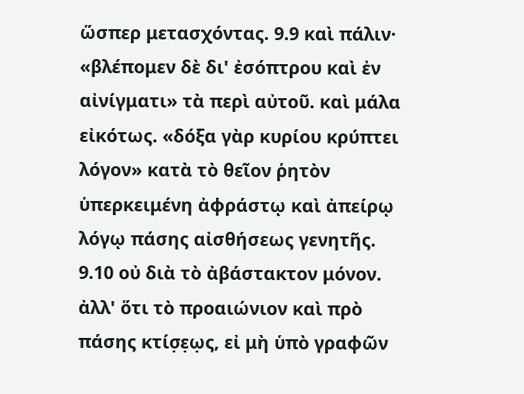ὥσπερ μετασχόντας. 9.9 καὶ πάλιν· «βλέπομεν δὲ δι' ἐσόπτρου καὶ ἐν αἰνίγματι» τὰ περὶ αὐτοῦ. καὶ μάλα εἰκότως. «δόξα γὰρ κυρίου κρύπτει λόγον» κατὰ τὸ θεῖον ῥητὸν ὑπερκειμένη ἀφράστῳ καὶ ἀπείρῳ λόγῳ πάσης αἰσθήσεως γενητῆς. 9.10 οὐ διὰ τὸ ἀβάστακτον μόνον. ἀλλ' ὅτι τὸ προαιώνιον καὶ πρὸ πάσης κτίσ̣ε̣ω̣ς, εἰ μὴ ὑπὸ γραφῶν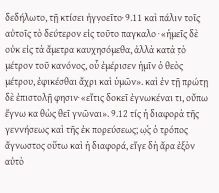δεδήλωτο, τῇ κτίσει ἠγν̣οεῖτο· 9.11 καὶ πάλιν τοῖς αὐτοῖς τὸ δεύτερον εἰς τοῦτο παγκαλο · «ἡμεῖς δὲ οὐκ εἰς τὰ ἄμετρα καυχησόμεθα, ἀλλὰ κατὰ τ̣ὸ μέτρον τοῦ κανόνος, οὗ ἐμέρισεν ἡμῖν ὁ θεὸς μέτρου, ἐφικέσθαι ἄχρι καὶ ὑμῶν». καὶ ἐν τῇ πρώτῃ δὲ ἐπιστολῇ φησιν· «εἴτις δοκεῖ ἐγνωκέναι τι, οὔπω ἔγνω κα θὼς θεῖ γνῶναι». 9.12 τίς ἡ διαφορὰ τῆς γεννήσεως καὶ τῆς ἐκ πορ̣εύσεως; ω῾̣ς ὁ τρ̣όπος ἄγνωστος οὕτω καὶ ἡ διαφορά, εἴγε δὴ ἄρα ἐξὸν αὐτὸ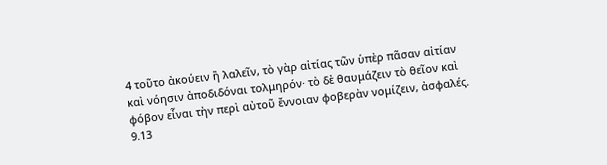4 τοῦτο ἀκούειν ἢ λαλεῖν, τὸ γὰρ αἰτίας τῶν ὑπὲρ πᾶσαν αἰτίαν καὶ νόησιν ἀποδιδόναι τολμηρόν· τὸ δὲ θαυμάζειν τὸ θεῖον καὶ φόβον εἶναι τὴν περὶ αὐτοῦ ἔννοιαν φοβερὰν νομίζειν, ἀσφαλές. 9.13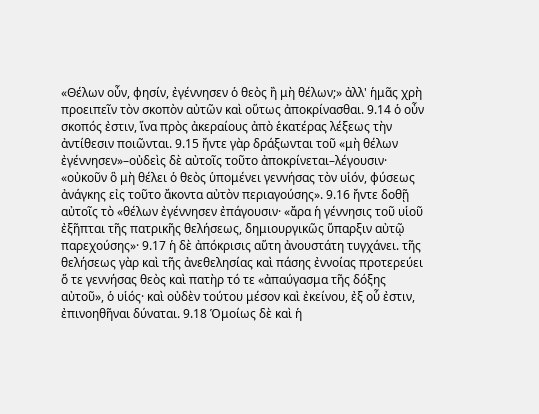«Θέλων οὖν, φησίν, ἐγέννησεν ὁ θεὸς ἢ μὴ θέλων;» ἀλλ' ἡμᾶς χρὴ προειπεῖν τὸν σκοπὸν αὐτῶν καὶ οὕτως ἀποκρίνασθαι. 9.14 ὁ οὖν σκοπός ἐστιν, ἵνα πρὸς ἀκεραίους ἀπὸ ἑκατέρας λέξεως τὴν ἀντίθεσιν ποιῶνται. 9.15 ἤντε γὰρ δράξωνται τοῦ «μὴ θέλων ἐγέννησεν»–οὐδεὶς δὲ αὐτοῖς τοῦτο ἀποκρίνεται–λέγουσιν· «οὐκοῦν ὃ μὴ θέλει ὁ θεὸς ὑπομένει γεννήσας τὸν υἱόν, φύσεως ἀνάγκης εἰς τοῦτο ἄκοντα αὐτὸν περιαγούσης». 9.16 ἤντε δοθῇ αὐτοῖς τὸ «θέλων ἐγέννησεν ἐπάγουσιν· «ἄρα ἡ γέννησις τοῦ υἱοῦ ἐξῆπται τῆς πατρικῆς θελήσεως, δημιουργικῶς ὕπαρξιν αὐτῷ παρεχούσης»· 9.17 ἡ δὲ ἀπόκρισις αὕτη ἀνουστάτη τυγχάνει. τῆς θελήσεως γὰρ καὶ τῆς ἀνεθελησίας καὶ πάσης ἐννοίας προτερεύει ὅ τε γεννήσας θεὸς καὶ πατὴρ τό τε «ἀπαύγασμα τῆς δόξης αὐτοῦ», ὁ υἱός· καὶ οὐδὲν τούτου μέσον καὶ ἐκείνου, ἐξ οὗ ἐστιν, ἐπινοηθῆναι δύναται. 9.18 Ὁμοίως δὲ καὶ ἡ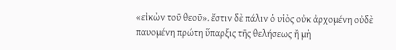«εἰκὼν τοῦ θεοῦ». ἔστιν δὲ πάλιν ὁ υἱὸς οὐκ ἀρχομένη οὐδὲ παυομένη πρώτη ὕπαρξις τῆς θελήσεως ἢ μὴ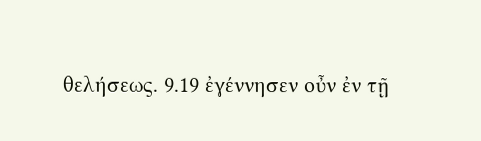θελήσεως. 9.19 ἐγέννησεν οὖν ἐν τῇ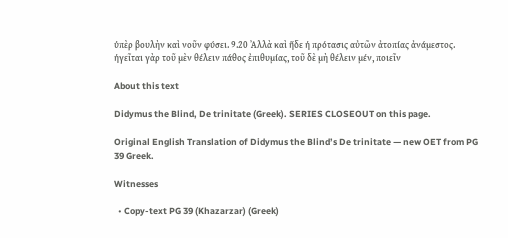ὑπὲρ βουλὴν καὶ νοῦν φύσει. 9.20 Ἀλλὰ καὶ ἥδε ἡ πρότασις αὐτῶν ἀτοπίας ἀνάμεστος. ἡγεῖται γὰρ τοῦ μὲν θέλειν πάθος ἐπιθυμίας, τοῦ δὲ μὴ θέλειν μέν, ποιεῖν

About this text

Didymus the Blind, De trinitate (Greek). SERIES CLOSEOUT on this page.

Original English Translation of Didymus the Blind’s De trinitate — new OET from PG 39 Greek.

Witnesses

  • Copy-text PG 39 (Khazarzar) (Greek)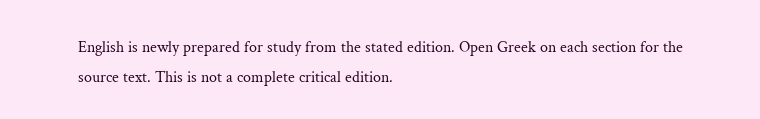English is newly prepared for study from the stated edition. Open Greek on each section for the source text. This is not a complete critical edition.